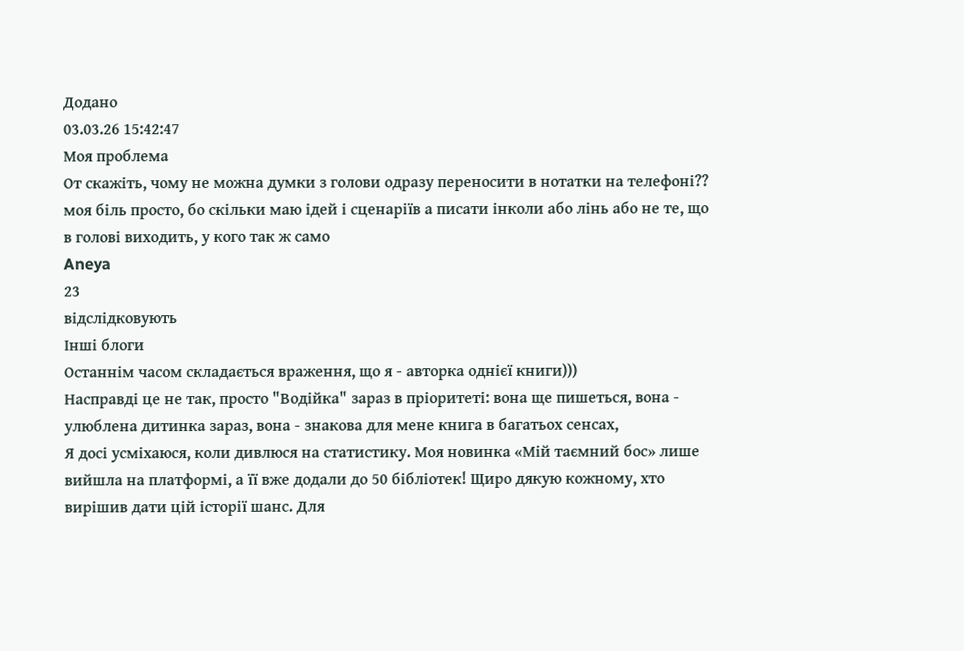Додано
03.03.26 15:42:47
Моя проблема
От скажіть, чому не можна думки з голови одразу переносити в нотатки на телефоні?? моя біль просто, бо скільки маю ідей і сценаріїв а писати інколи або лінь або не те, що в голові виходить, у кого так ж само
Aneya
23
відслідковують
Інші блоги
Останнім часом складається враження, що я - авторка однієї книги)))
Насправді це не так, просто "Водійка" зараз в пріоритеті: вона ще пишеться, вона - улюблена дитинка зараз, вона - знакова для мене книга в багатьох сенсах,
Я досі усміхаюся, коли дивлюся на статистику. Моя новинка «Мій таємний бос» лише вийшла на платформі, а її вже додали до 50 бібліотек! Щиро дякую кожному, хто вирішив дати цій історії шанс. Для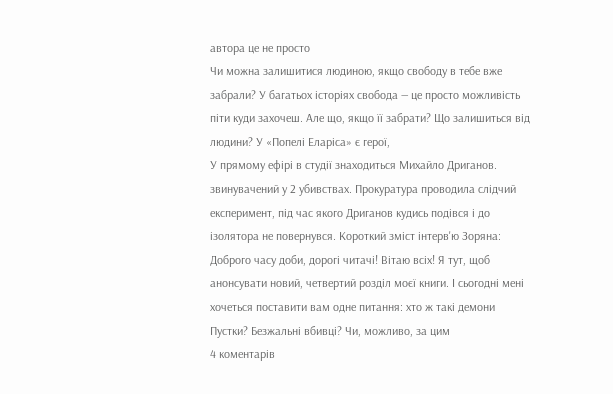автора це не просто
Чи можна залишитися людиною, якщо свободу в тебе вже забрали? У багатьох історіях свобода — це просто можливість піти куди захочеш. Але що, якщо її забрати? Що залишиться від людини? У «Попелі Еларіса» є герої,
У прямому ефірі в студії знаходиться Михайло Дриганов. звинувачений у 2 убивствах. Прокуратура проводила слідчий експеримент, під час якого Дриганов кудись подівся і до ізолятора не повернувся. Короткий зміст інтерв'ю Зоряна:
Доброго часу доби, дорогі читачі! Вітаю всіх! Я тут, щоб анонсувати новий, четвертий розділ моєї книги. І сьогодні мені хочеться поставити вам одне питання: хто ж такі демони Пустки? Безжальні вбивці? Чи, можливо, за цим
4 коментарів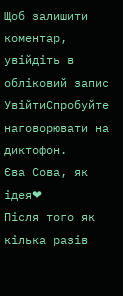Щоб залишити коментар, увійдіть в обліковий запис
УвійтиСпробуйте наговорювати на диктофон.
Єва Сова, як ідея❤
Після того як кілька разів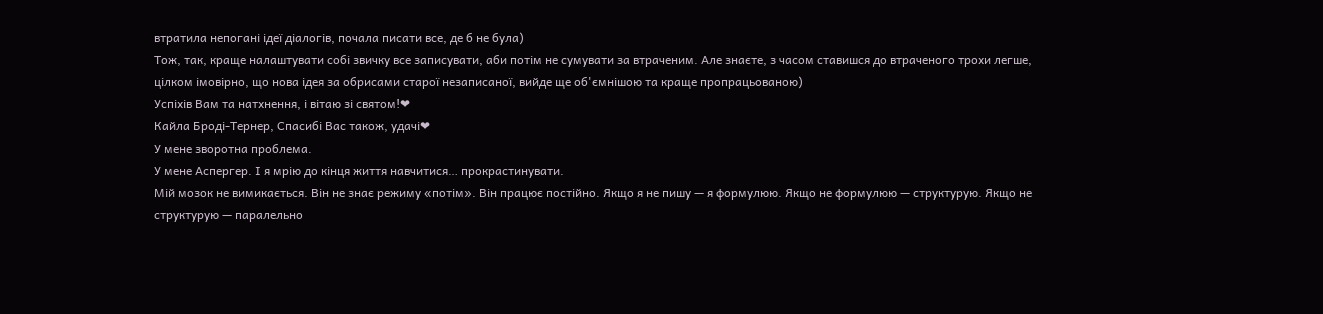втратила непогані ідеї діалогів, почала писати все, де б не була)
Тож, так, краще налаштувати собі звичку все записувати, аби потім не сумувати за втраченим. Але знаєте, з часом ставишся до втраченого трохи легше, цілком імовірно, що нова ідея за обрисами старої незаписаної, вийде ще об'ємнішою та краще пропрацьованою)
Успіхів Вам та натхнення, і вітаю зі святом!❤
Кайла Броді-Тернер, Спасибі Вас також, удачі❤
У мене зворотна проблема.
У мене Аспергер. І я мрію до кінця життя навчитися… прокрастинувати.
Мій мозок не вимикається. Він не знає режиму «потім». Він працює постійно. Якщо я не пишу — я формулюю. Якщо не формулюю — структурую. Якщо не структурую — паралельно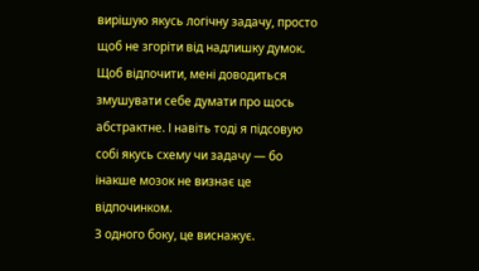вирішую якусь логічну задачу, просто щоб не згоріти від надлишку думок.
Щоб відпочити, мені доводиться змушувати себе думати про щось абстрактне. І навіть тоді я підсовую собі якусь схему чи задачу — бо інакше мозок не визнає це відпочинком.
З одного боку, це виснажує.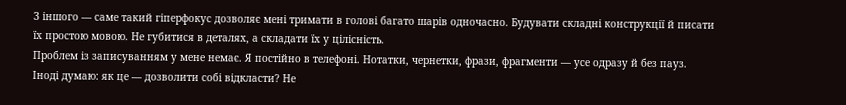З іншого — саме такий гіперфокус дозволяє мені тримати в голові багато шарів одночасно. Будувати складні конструкції й писати їх простою мовою. Не губитися в деталях, а складати їх у цілісність.
Проблем із записуванням у мене немає. Я постійно в телефоні. Нотатки, чернетки, фрази, фрагменти — усе одразу й без пауз.
Іноді думаю: як це — дозволити собі відкласти? Не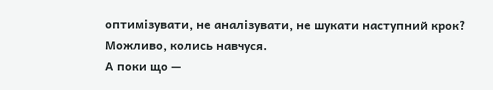оптимізувати, не аналізувати, не шукати наступний крок?
Можливо, колись навчуся.
А поки що —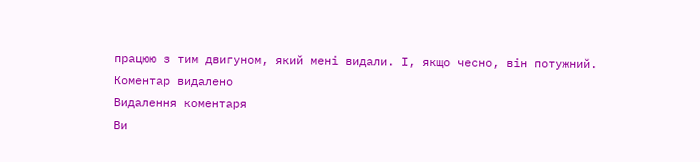працюю з тим двигуном, який мені видали. І, якщо чесно, він потужний.
Коментар видалено
Видалення коментаря
Ви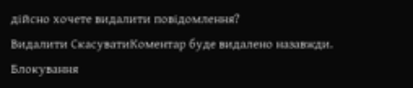дійсно хочете видалити повідомлення?
Видалити СкасуватиКоментар буде видалено назавжди.
Блокування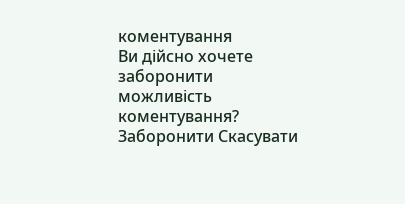коментування
Ви дійсно хочете заборонити можливість коментування?
Заборонити Скасувати